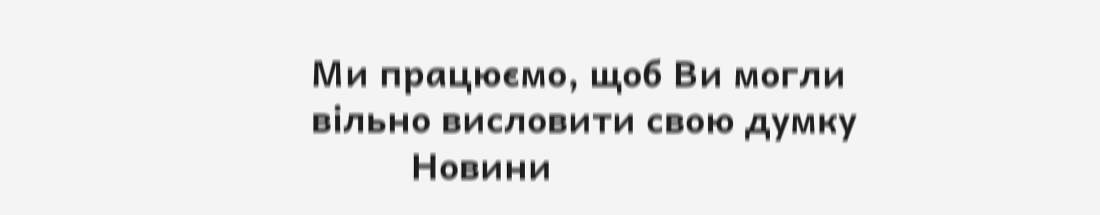Ми працюємо, щоб Ви могли вiльно висловити свою думку
          Новини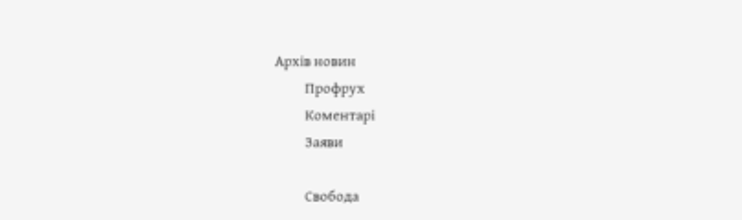Архів новин
          Профрух
          Коментарі
          Заяви

          Свобода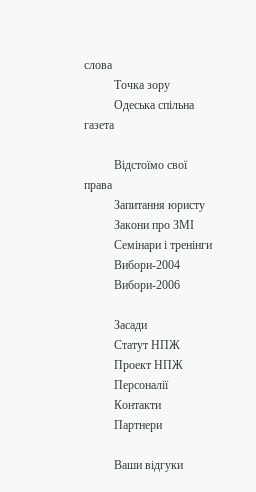слова
          Точка зору
          Одеська спільна газета

          Відстоїмо свої права
          Запитання юристу
          Закони про ЗМІ
          Семінари і тренінги
          Вибори-2004
          Вибори-2006

          Засади
          Статут НПЖ
          Проект НПЖ
          Персоналії
          Контакти
          Партнери

          Ваши вiдгуки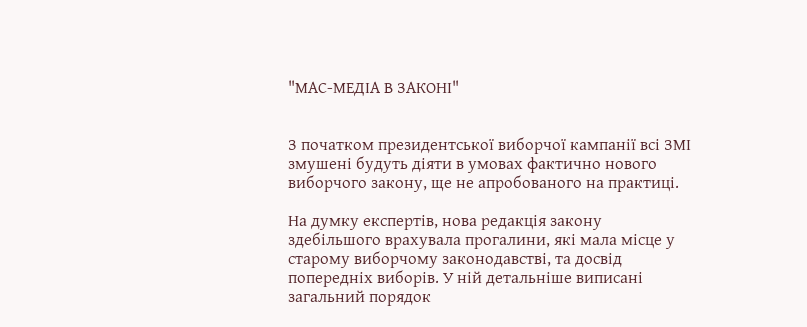"МАС-МЕДІА В ЗАКОНІ"


З початком президентської виборчої кампанії всі ЗМІ змушені будуть діяти в умовах фактично нового виборчого закону, ще не апробованого на практиці.

На думку експертів, нова редакція закону здебільшого врахувала прогалини, які мала місце у старому виборчому законодавстві, та досвід попередніх виборів. У ній детальніше виписані загальний порядок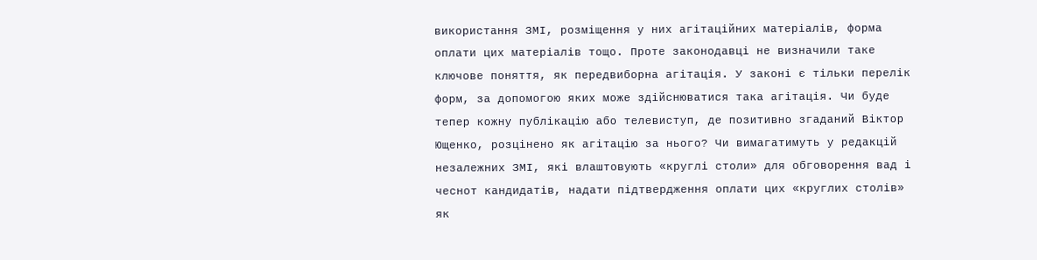використання ЗМІ, розміщення у них агітаційних матеріалів, форма оплати цих матеріалів тощо. Проте законодавці не визначили таке ключове поняття, як передвиборна агітація. У законі є тільки перелік форм, за допомогою яких може здійснюватися така агітація. Чи буде тепер кожну публікацію або телевиступ, де позитивно згаданий Віктор Ющенко, розцінено як агітацію за нього? Чи вимагатимуть у редакцій незалежних ЗМІ, які влаштовують «круглі столи» для обговорення вад і чеснот кандидатів, надати підтвердження оплати цих «круглих столів» як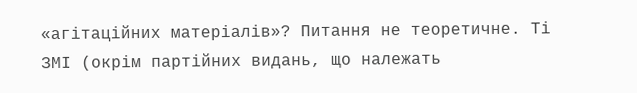«агітаційних матеріалів»? Питання не теоретичне. Ті ЗМІ (окрім партійних видань, що належать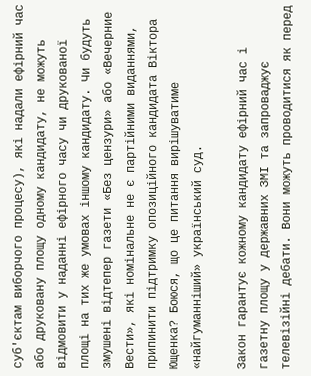суб'єктам виборчого процесу), які надали ефірний час або друковану площу одному кандидату, не можуть відмовити у наданні ефірного часу чи друкованої площі на тих же умовах іншому кандидату. Чи будуть змушені відтепер газети «Без цензури» або «Вечерние Вести», які номінальне не є партійними виданнями, припинити підтримку опозиційного кандидата Віктора Ющенка? Боюся, що це питання вирішуватиме «найгуманніший» український суд.

Закон гарантує кожному кандидату ефірний час і газетну площу у державних ЗМІ та запроваджує телевізійні дебати. Вони можуть проводитися як перед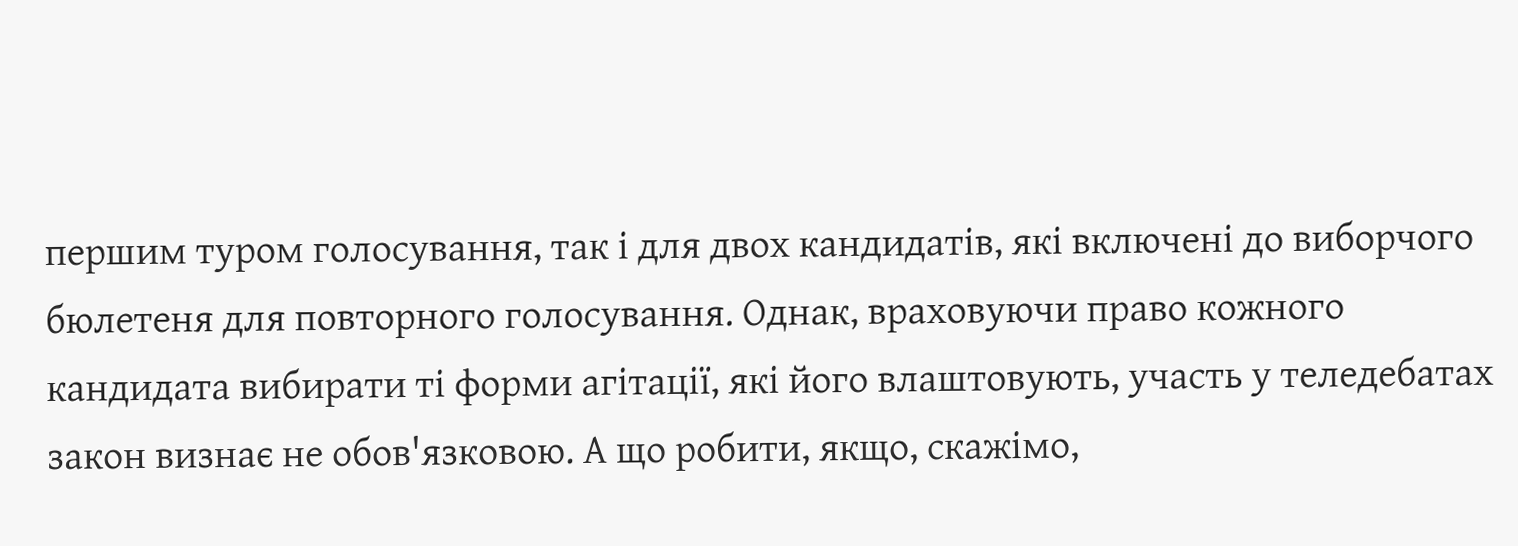першим туром голосування, так і для двох кандидатів, які включені до виборчого бюлетеня для повторного голосування. Однак, враховуючи право кожного кандидата вибирати ті форми агітації, які його влаштовують, участь у теледебатах закон визнає не обов'язковою. А що робити, якщо, скажімо,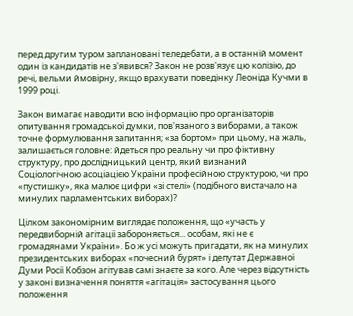перед другим туром заплановані теледебати, а в останній момент один із кандидатів не з'явився? Закон не розв'язує цю колізію, до речі, вельми ймовірну, якщо врахувати поведінку Леоніда Кучми в 1999 році.

Закон вимагає наводити всю інформацію про організаторів опитування громадської думки, пов'язаного з виборами, а також точне формулювання запитання; «за бортом» при цьому, на жаль, залишається головне: йдеться про реальну чи про фіктивну структуру, про дослідницький центр, який визнаний Соціологічною асоціацією України професійною структурою, чи про «пустишку», яка малює цифри «зі стелі» (подібного вистачало на минулих парламентських виборах)?

Цілком закономірним виглядає положення, що «участь у передвиборній агітації забороняється... особам, які не є громадянами України». Бо ж усі можуть пригадати, як на минулих президентських виборах «почесний бурят» і депутат Державної Думи Росії Кобзон агітував самі знаєте за кого. Але через відсутність у законі визначення поняття «агітація» застосування цього положення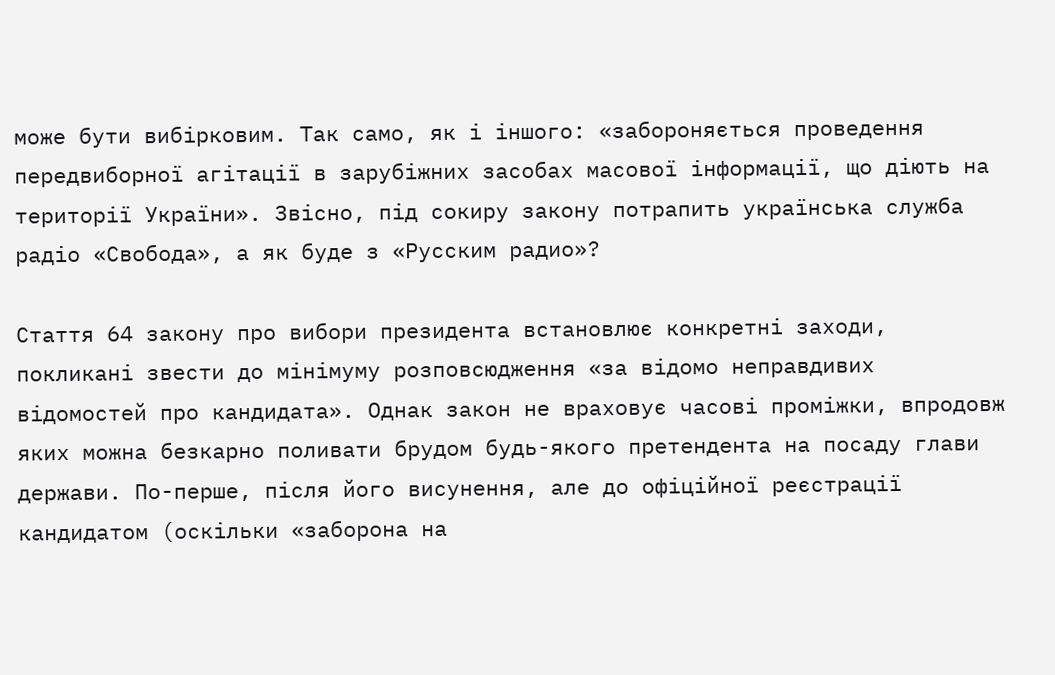може бути вибірковим. Так само, як і іншого: «забороняється проведення передвиборної агітації в зарубіжних засобах масової інформації, що діють на території України». Звісно, під сокиру закону потрапить українська служба радіо «Свобода», а як буде з «Русским радио»?

Стаття 64 закону про вибори президента встановлює конкретні заходи, покликані звести до мінімуму розповсюдження «за відомо неправдивих відомостей про кандидата». Однак закон не враховує часові проміжки, впродовж яких можна безкарно поливати брудом будь-якого претендента на посаду глави держави. По-перше, після його висунення, але до офіційної реєстрації кандидатом (оскільки «заборона на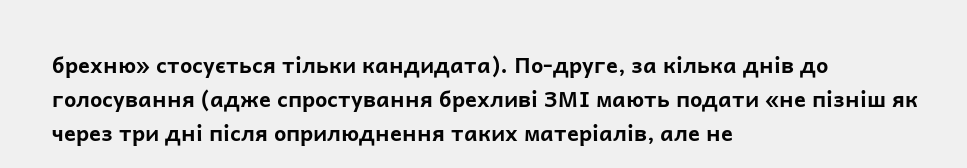брехню» стосується тільки кандидата). По-друге, за кілька днів до голосування (адже спростування брехливі ЗМІ мають подати «не пізніш як через три дні після оприлюднення таких матеріалів, але не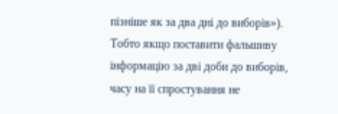пізніше як за два дні до виборів»). Тобто якщо поставити фальшиву інформацію за дві доби до виборів, часу на її спростування не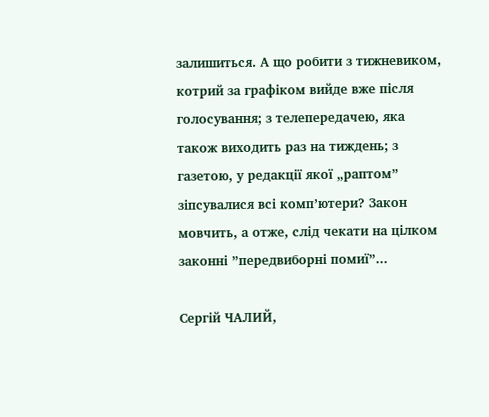залишиться. А що робити з тижневиком, котрий за графіком вийде вже після голосування; з телепередачею, яка також виходить раз на тиждень; з газетою, у редакції якої „раптом” зіпсувалися всі комп’ютери? Закон мовчить, а отже, слід чекати на цілком законні ”передвиборні помиї”...

Сергій ЧАЛИЙ,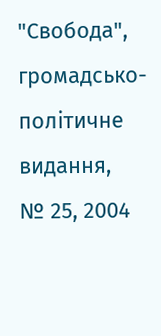"Свобода",
громадсько-політичне видання,
№ 25, 2004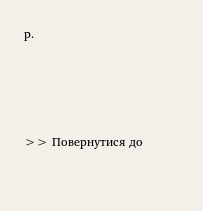р.





>> Повернутися до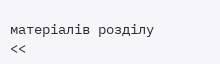матеріалів розділу <<